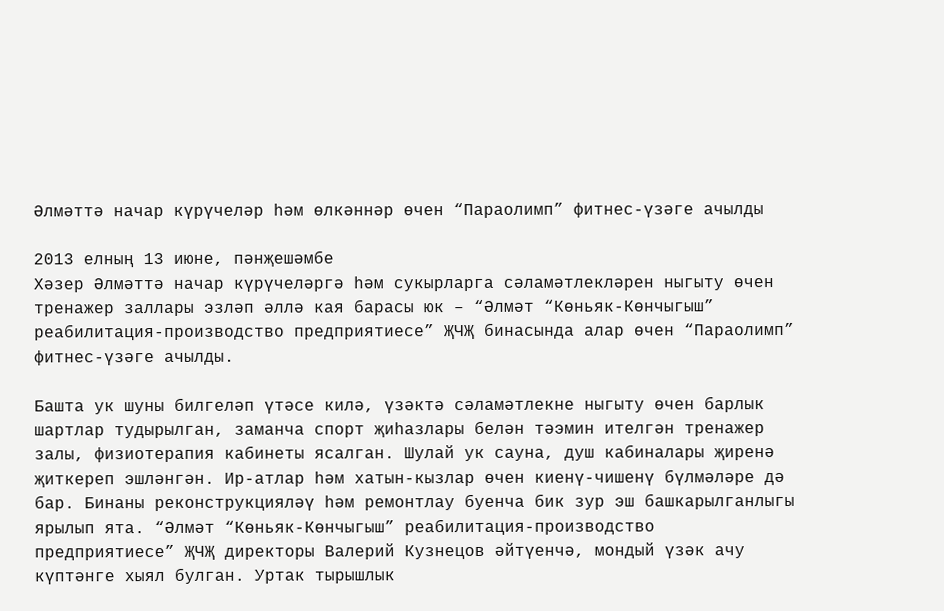Әлмәттә начар күрүчеләр һәм өлкәннәр өчен “Параолимп” фитнес-үзәге ачылды

2013 елның 13 июне, пәнҗешәмбе
Хәзер Әлмәттә начар күрүчеләргә һәм сукырларга сәламәтлекләрен ныгыту өчен тренажер заллары эзләп әллә кая барасы юк – “Әлмәт “Көньяк-Көнчыгыш” реабилитация-производство предприятиесе” ҖЧҖ бинасында алар өчен “Параолимп” фитнес-үзәге ачылды.

Башта ук шуны билгеләп үтәсе килә, үзәктә сәламәтлекне ныгыту өчен барлык шартлар тудырылган, заманча спорт җиһазлары белән тәэмин ителгән тренажер залы, физиотерапия кабинеты ясалган. Шулай ук сауна, душ кабиналары җиренә җиткереп эшләнгән. Ир-атлар һәм хатын-кызлар өчен киенү-чишенү бүлмәләре дә бар. Бинаны реконструкцияләү һәм ремонтлау буенча бик зур эш башкарылганлыгы ярылып ята. “Әлмәт “Көньяк-Көнчыгыш” реабилитация-производство предприятиесе” ҖЧҖ директоры Валерий Кузнецов әйтүенчә, мондый үзәк ачу күптәнге хыял булган. Уртак тырышлык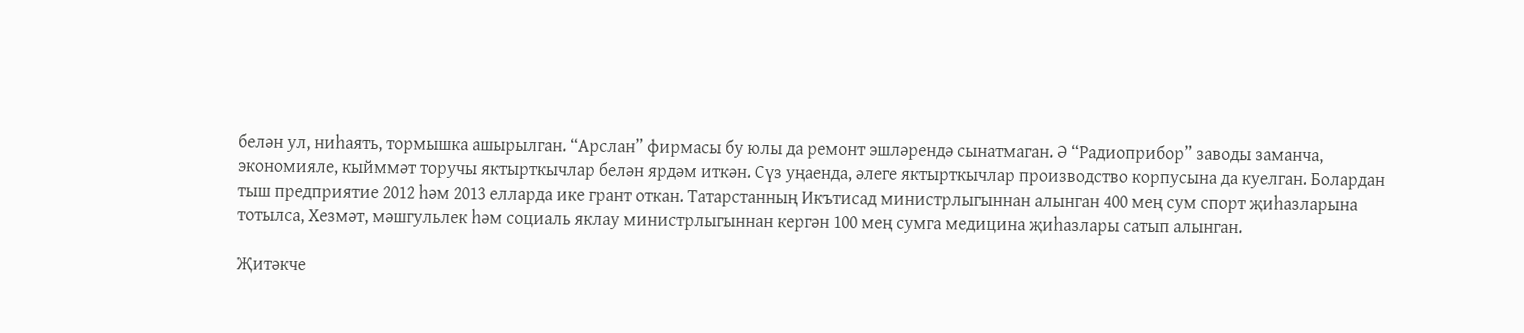белән ул, ниһаять, тормышка ашырылган. “Арслан” фирмасы бу юлы да ремонт эшләрендә сынатмаган. Ә “Радиоприбор” заводы заманча, экономияле, кыйммәт торучы яктырткычлар белән ярдәм иткән. Сүз уңаенда, әлеге яктырткычлар производство корпусына да куелган. Болардан тыш предприятие 2012 һәм 2013 елларда ике грант откан. Татарстанның Икътисад министрлыгыннан алынган 400 мең сум спорт җиһазларына тотылса, Хезмәт, мәшгульлек һәм социаль яклау министрлыгыннан кергән 100 мең сумга медицина җиһазлары сатып алынган.

Җитәкче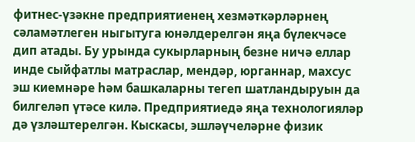фитнес-үзәкне предприятиенең хезмәткәрләрнең сәламәтлеген ныгытуга юнәлдерелгән яңа бүлекчәсе дип атады. Бу урында сукырларның безне ничә еллар инде сыйфатлы матраслар, мендәр, юрганнар, махсус эш киемнәре һәм башкаларны тегеп шатландыруын да билгеләп үтәсе килә. Предприятиедә яңа технологияләр дә үзләштерелгән. Кыскасы, эшләүчеләрне физик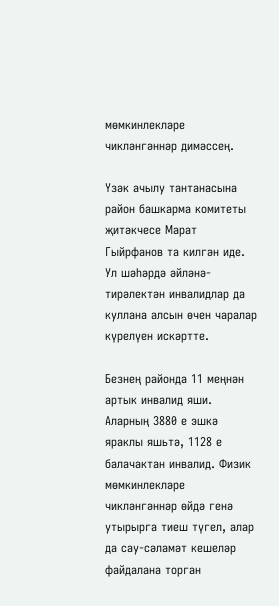мөмкинлекләре чикләнгәннәр димәссең.

Үзәк ачылу тантанасына район башкарма комитеты җитәкчесе Марат Гыйрфанов та килгән иде. Ул шәһәрдә әйләнә-тирәлектән инвалидлар да куллана алсын өчен чаралар күрелүен искәртте.

Безнең районда 11 меңнән артык инвалид яши. Аларның 3880 е эшкә яраклы яшьтә, 1128 е балачактан инвалид. Физик мөмкинлекләре чикләнгәннәр өйдә генә утырырга тиеш түгел, алар да сау-сәламәт кешеләр файдалана торган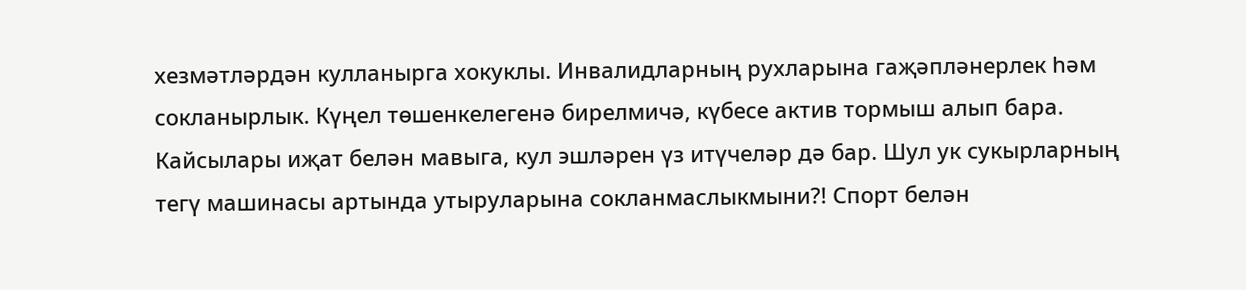хезмәтләрдән кулланырга хокуклы. Инвалидларның рухларына гаҗәпләнерлек һәм сокланырлык. Күңел төшенкелегенә бирелмичә, күбесе актив тормыш алып бара. Кайсылары иҗат белән мавыга, кул эшләрен үз итүчеләр дә бар. Шул ук сукырларның тегү машинасы артында утыруларына сокланмаслыкмыни?! Спорт белән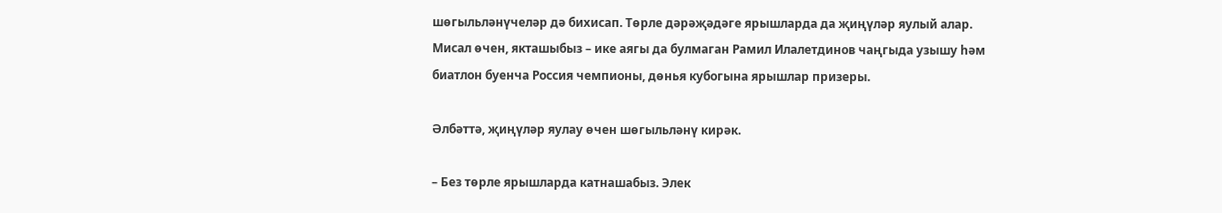шөгыльләнүчеләр дә бихисап. Төрле дәрәҗәдәге ярышларда да җиңүләр яулый алар. Мисал өчен, якташыбыз – ике аягы да булмаган Рамил Илалетдинов чаңгыда узышу һәм биатлон буенча Россия чемпионы, дөнья кубогына ярышлар призеры.

Әлбәттә, җиңүләр яулау өчен шөгыльләнү кирәк.

– Без төрле ярышларда катнашабыз. Элек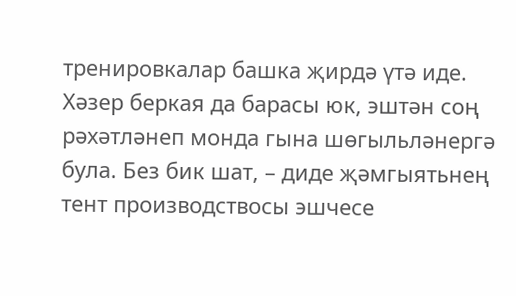тренировкалар башка җирдә үтә иде. Хәзер беркая да барасы юк, эштән соң рәхәтләнеп монда гына шөгыльләнергә була. Без бик шат, – диде җәмгыятьнең тент производствосы эшчесе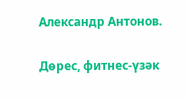Александр Антонов.

Дөрес, фитнес-үзәк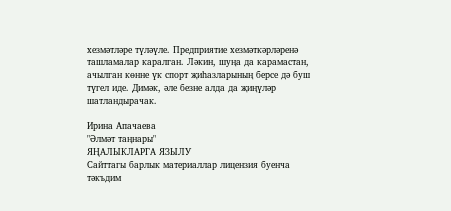хезмәтләре түләүле. Предприятие хезмәткәрләренә ташламалар каралган. Ләкин, шуңа да карамастан, ачылган көнне үк спорт җиһазларының берсе дә буш түгел иде. Димәк, әле безне алда да җиңүләр шатландырачак.

Ирина Апачаева
"Әлмәт таңнары"
ЯҢАЛЫКЛАРГА ЯЗЫЛУ
Сайттагы барлык материаллар лицензия буенча тәкъдим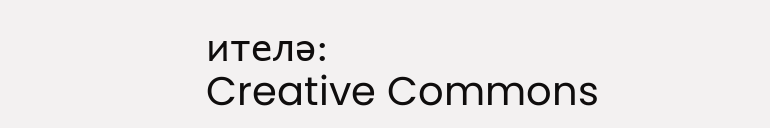ителә:
Creative Commons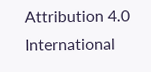Attribution 4.0 International